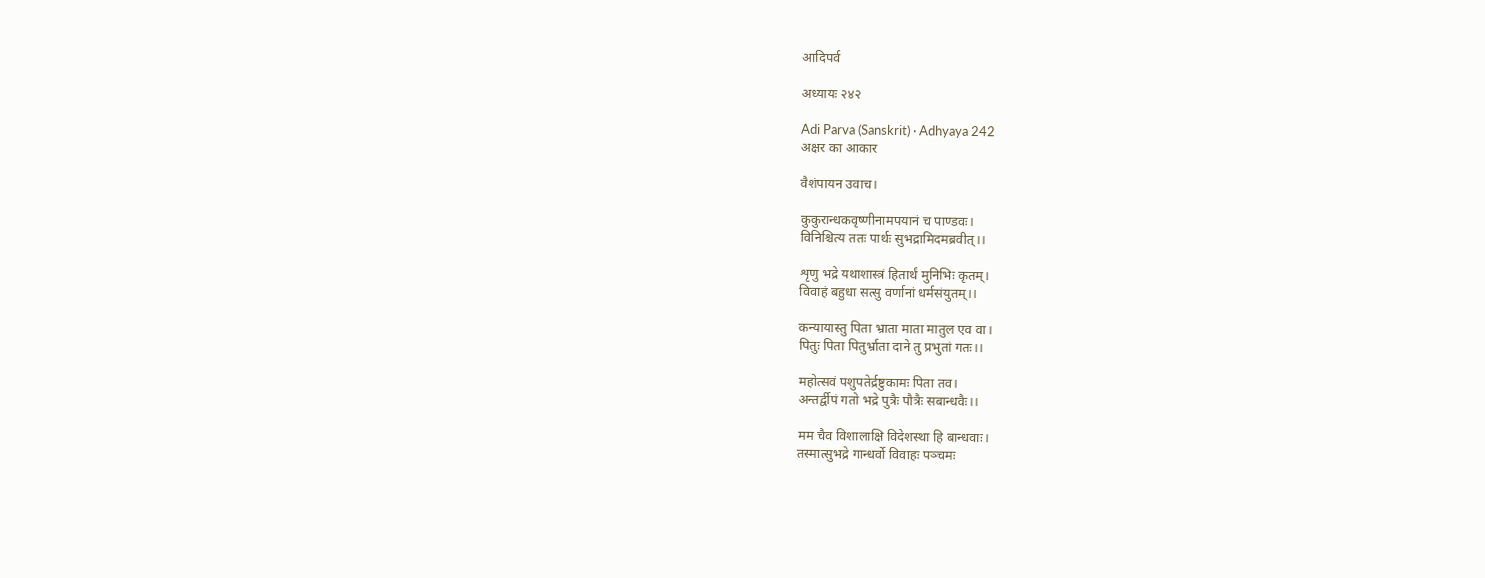आदिपर्व

अध्यायः २४२

Adi Parva (Sanskrit) · Adhyaya 242
अक्षर का आकार

वैशंपायन उवाच।

कुकुरान्धकवृष्णीनामपयानं च पाण्डवः।
विनिश्चित्य ततः पार्थः सुभद्रामिदमब्रवीत्।।

शृणु भद्रे यथाशास्त्रं हितार्थं मुनिभिः कृतम्।
विवाहं बहुधा सत्सु वर्णानां धर्मसंयुतम्।।

कन्यायास्तु पिता भ्राता माता मातुल एव वा।
पितुः पिता पितुर्भ्राता दाने तु प्रभुतां गतः।।

महोत्सवं पशुपतेर्द्रष्टुकामः पिता तव।
अन्तर्द्वीपं गतो भद्रे पुत्रैः पौत्रैः सबान्धवैः।।

मम चैव विशालाक्षि विदेशस्था हि बान्धवाः।
तस्मात्सुभद्रे गान्धर्वो विवाहः पञ्चमः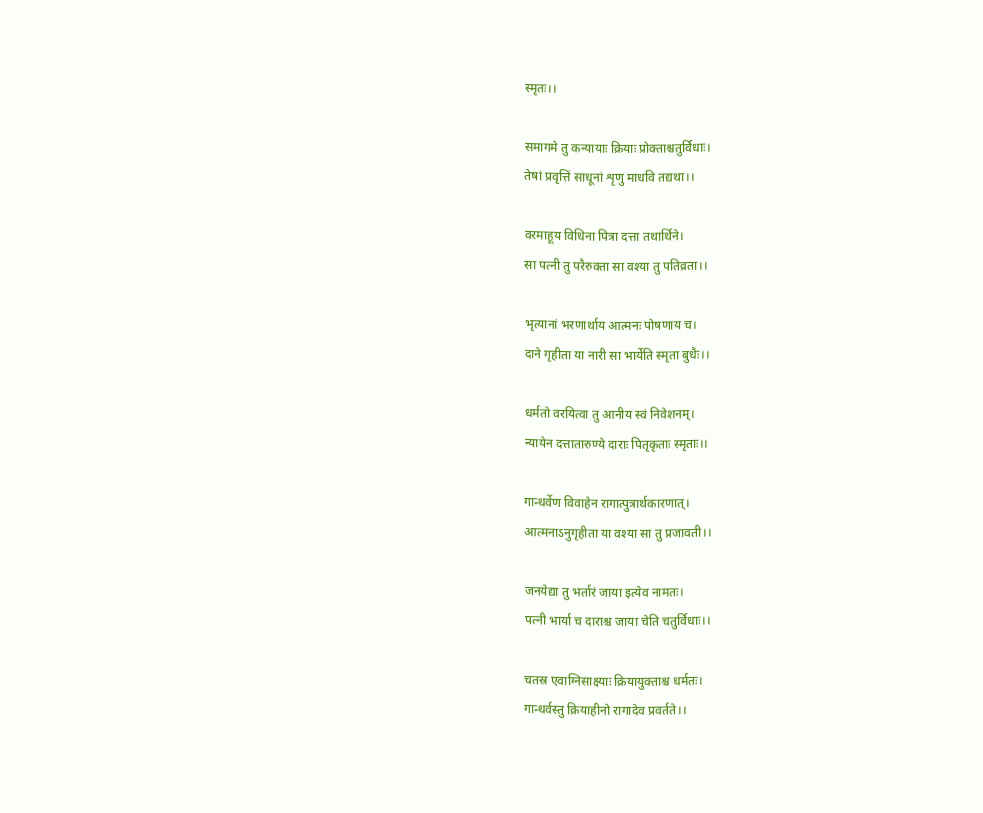स्मृतः।।

समागमे तु कन्यायाः क्रियाः प्रोक्ताश्चतुर्विधाः।
तेषां प्रवृत्तिं साधूनां शृणु माधवि तद्यथा।।

वरमाहूय विधिना पित्रा दत्ता तथार्थिने।
सा पत्नी तु परैरुक्ता सा वश्या तु पतिव्रता।।

भृत्यानां भरणार्थाय आत्मनः पोषणाय च।
दाने गृहीता या नारी सा भार्येति स्मृता बुधैः।।

धर्मतो वरयित्वा तु आनीय स्वं निवेशनम्।
न्यायेन दत्तातारुण्ये दाराः पितृकृताः स्मृताः।।

गान्धर्वेण विवाहेन रागात्पुत्रार्थकारणात्।
आत्मनाऽनुगृहीता या वश्या सा तु प्रजावती।।

जनयेद्या तु भर्तारं जाया इत्येव नामतः।
पत्नी भार्या च दाराश्च जाया चेति चतुर्विधाः।।

चतस्र एवाग्निसाक्ष्याः क्रियायुक्ताश्च धर्मतः।
गान्धर्वस्तु क्रियाहीनो रागादेव प्रवर्तते।।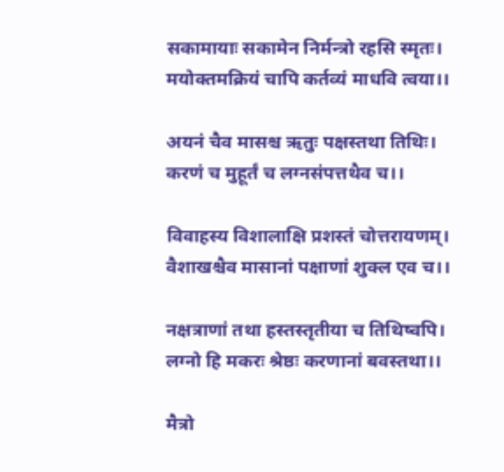सकामायाः सकामेन निर्मन्त्रो रहसि स्मृतः।
मयोक्तमक्रियं चापि कर्तव्यं माधवि त्वया।।

अयनं चैव मासश्च ऋतुः पक्षस्तथा तिथिः।
करणं च मुहूर्तं च लग्नसंपत्तथैव च।।

विवाहस्य विशालाक्षि प्रशस्तं चोत्तरायणम्।
वैशाखश्चैव मासानां पक्षाणां शुक्ल एव च।।

नक्षत्राणां तथा हस्तस्तृतीया च तिथिष्वपि।
लग्नो हि मकरः श्रेष्ठः करणानां बवस्तथा।।

मैत्रो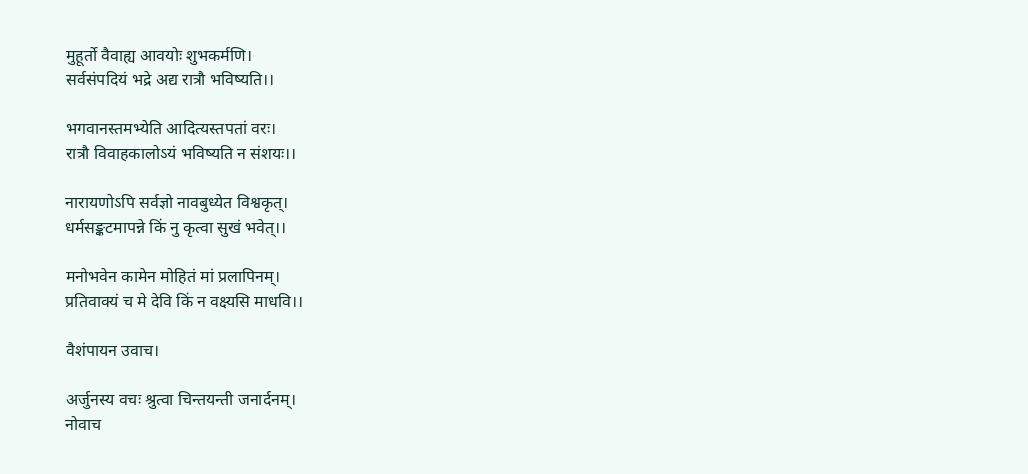मुहूर्तो वैवाह्य आवयोः शुभकर्मणि।
सर्वसंपदियं भद्रे अद्य रात्रौ भविष्यति।।

भगवानस्तमभ्येति आदित्यस्तपतां वरः।
रात्रौ विवाहकालोऽयं भविष्यति न संशयः।।

नारायणोऽपि सर्वज्ञो नावबुध्येत विश्वकृत्।
धर्मसङ्कटमापन्ने किं नु कृत्वा सुखं भवेत्।।

मनोभवेन कामेन मोहितं मां प्रलापिनम्।
प्रतिवाक्यं च मे देवि किं न वक्ष्यसि माधवि।।

वैशंपायन उवाच।

अर्जुनस्य वचः श्रुत्वा चिन्तयन्ती जनार्दनम्।
नोवाच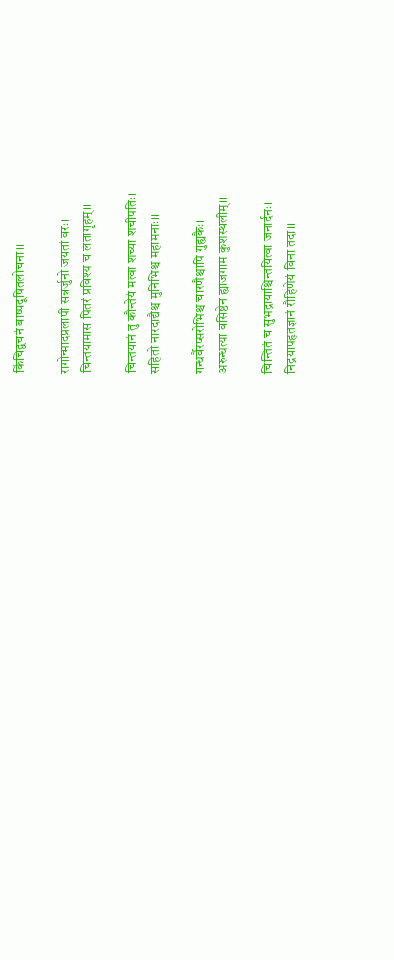किंचिद्वचनं बाष्पदूषितलोचना।।

रागोन्मादप्रलापी सन्नर्जुनो जयतां वरः।
चिन्तयामास पितरं प्रविश्य च लतागृहम्।।

चिन्तयानं तु कौन्तेयं मत्वा शच्या शचीपतिः।
सहितो नारदाद्यैश्च मुनिभिश्च महामनाः।।

गन्धर्वैरप्सरोभिश्च चारणैश्चापि गुह्यकैः।
अरुन्धत्या वसिष्ठेन ह्याजगाम कुशस्थलीम्।।

चिन्तितं च सुभद्रायाश्चिन्तयित्वा जनार्दनः।
निद्रयापहृतज्ञानं रौहिणेयं विना तदा।।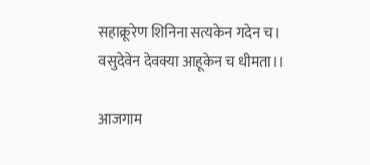सहाक्रूरेण शिनिना सत्यकेन गदेन च।
वसुदेवेन देवक्या आहूकेन च धीमता।।

आजगाम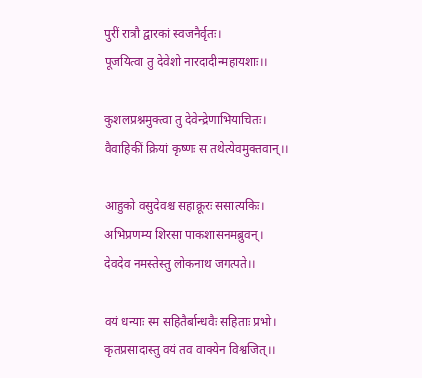पुरीं रात्रौ द्वारकां स्वजनैर्वृतः।
पूजयित्वा तु देवेशो नारदादीन्महायशाः।।

कुशलप्रश्नमुक्त्वा तु देवेन्द्रेणाभियाचितः।
वैवाहिकीं क्रियां कृष्णः स तथेत्येवमुक्तवान्।।

आहुको वसुदेवश्च सहाक्रूरः ससात्यकिः।
अभिप्रणम्य शिरसा पाकशासनमब्रुवन्।
देवदेव नमस्तेस्तु लोकनाथ जगत्पते।।

वयं धन्याः स्म सहितैर्बान्धवैः सहिताः प्रभो।
कृतप्रसादास्तु वयं तव वाक्येन विश्वजित्।।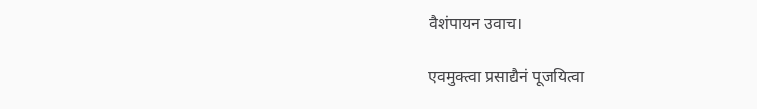वैशंपायन उवाच।

एवमुक्त्वा प्रसाद्यैनं पूजयित्वा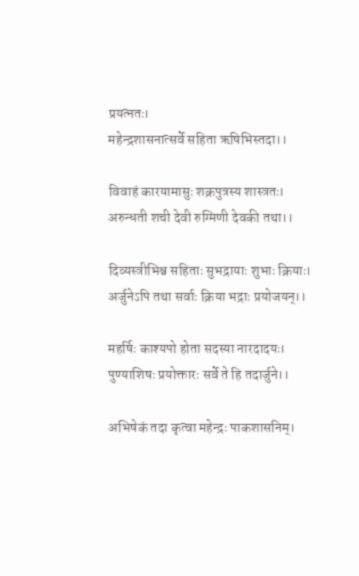प्रयत्नतः।
महेन्द्रशासनात्सर्वे सहिता ऋषिभिस्तदा।।

विवाहं कारयामासुः शक्रपुत्रस्य शास्त्रतः।
अरुन्धती शची देवी रुग्मिणी देवकी तथा।।

दिव्यस्त्रीभिश्च सहिताः सुभद्रायाः शुभाः क्रियाः।
अर्जुनेऽपि तथा सर्वाः क्रिया भद्राः प्रयोजयन्।।

महर्षिः काश्यपो होता सदस्या नारदादयः।
पुण्याशिषः प्रयोक्तारः सर्वे ते हि तदार्जुने।।

अभिषेकं तदा कृत्वा महेन्द्रः पाकशासनिम्।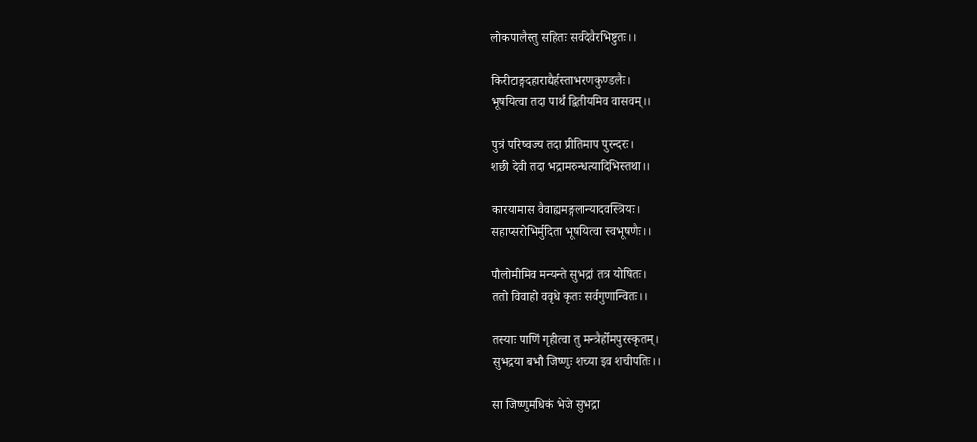लोकपालैस्तु सहितः सर्वदेवैरभिष्टुतः।।

किरीटाङ्गदहाराद्यैर्हस्ताभरणकुण्डलैः।
भूषयित्वा तदा पार्थं द्वितीयमिव वासवम्।।

पुत्रं परिष्वज्य तदा प्रीतिमाप पुरन्दरः।
शछी देवी तदा भद्रामरुन्धत्यादिभिस्तथा।।

कारयामास वैवाह्यमङ्गलान्यादवस्त्रियः।
सहाप्सरोभिर्मुदिता भूषयित्वा स्वभूषणैः।।

पौलोमीमिव मन्यन्ते सुभद्रां तत्र योषितः।
ततो विवाहो ववृधे कृतः सर्वगुणान्वितः।।

तस्याः पाणिं गृहीत्वा तु मन्त्रैर्होमपुरस्कृतम्।
सुभद्रया बभौ जिष्णुः शच्या इव शचीपतिः।।

सा जिष्णुमधिकं भेजे सुभद्रा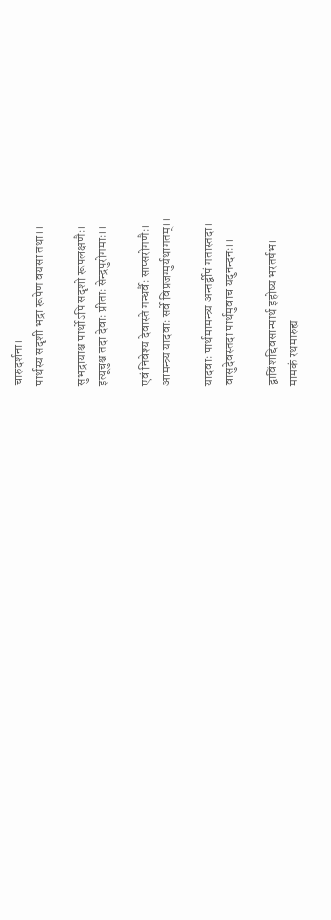चारुदर्शना।
पार्थस्य सदृशी भद्रा रूपेण वयसा तथा।।

सुभद्रायाश्च पार्थोऽपि सदृशो रूपलक्षणैः।
इत्यूचुश्च तदा देवाः प्रीताः सेन्द्रपुरोगमाः।।

एवं निवेश्य देवास्ते गन्धर्वैः साप्सरोगणैः।
आमन्त्र्य यादवाः सर्वे विप्रजग्मुर्यथागतम्।।

यादवाः पार्थमामन्त्र्य अन्तर्द्वीपं गतास्तदा।
वासुदेवस्तदा पार्थमुवाच यदुनन्दनः।।

द्वाविंशद्दिवसान्पार्थ इहोष्य भरतर्षभ।
मामकं रथमारुह्य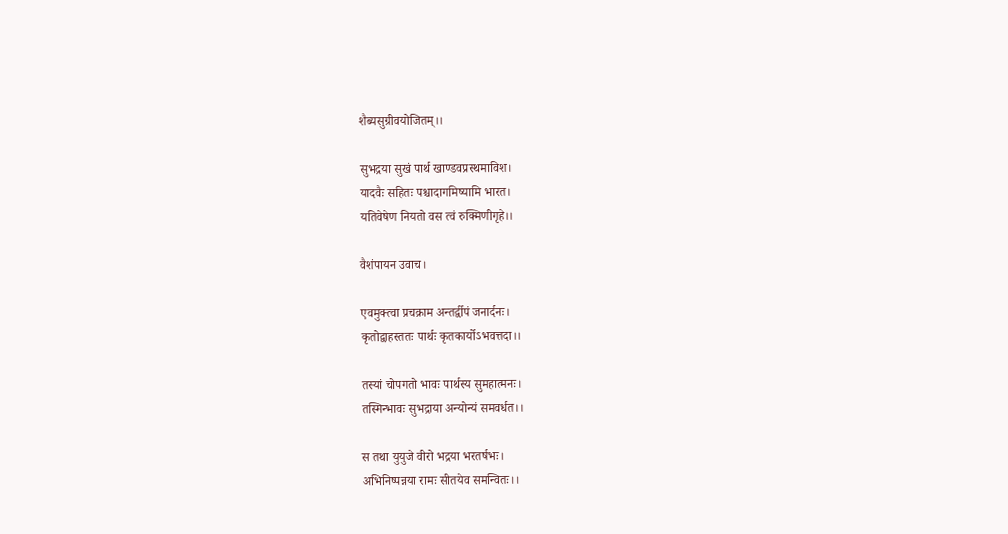शैब्यसुग्रीवयोजितम्।।

सुभद्रया सुखं पार्थ खाण्डवप्रस्थमाविश।
यादवैः सहितः पश्चादागमिष्यामि भारत।
यतिवेषेण नियतो वस त्वं रुक्मिणीगृहे।।

वैशंपायन उवाच।

एवमुक्त्वा प्रचक्राम अन्तर्द्वीपं जनार्दनः।
कृतोद्वाहस्ततः पार्थः कृतकार्योऽभवत्तदा।।

तस्यां चोपगतो भावः पार्थस्य सुमहात्मनः।
तस्मिन्भावः सुभद्राया अन्योन्यं समवर्धत।।

स तथा युयुजे वीरो भद्रया भरतर्षभः।
अभिनिष्पन्नया रामः सीतयेव समन्वितः।।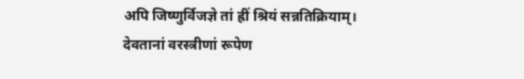अपि जिष्णुर्विजज्ञे तां ह्रीं श्रियं सन्नतिक्रियाम्।
देवतानां वरस्त्रीणां रूपेण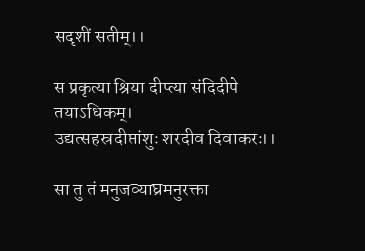सदृशीं सतीम्।।

स प्रकृत्या श्रिया दीप्त्या संदिदीपे तयाऽधिकम्।
उद्यत्सहस्रदीप्तांशुः शरदीव दिवाकरः।।

सा तु तं मनुजव्याघ्रमनुरक्ता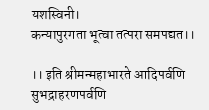यशस्विनी।
कन्यापुरगता भूत्वा तत्परा समपद्यत।।

।। इति श्रीमन्महाभारते आदिपर्वणि
सुभद्राहरणपर्वणि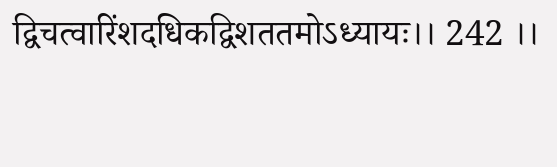द्विचत्वारिंशदधिकद्विशततमोऽध्यायः।। 242 ।।